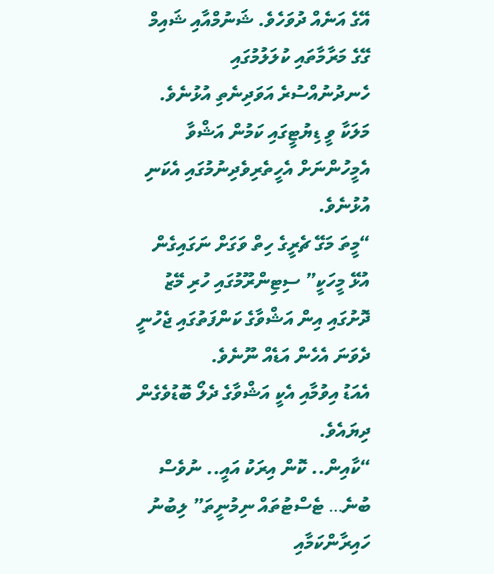އޭގެ އަނެއް ދުވަހެވެ. ޝަނުމްއާއި ޝައިމް ގޭގެ މަރާމާތައި ކުލަލުމުގައި ހެނދުނުއްސުރެ އަވަދިނެތި އުޅުނެވެ. މަލަކާ ވީ ޑިޔުޓީގައި ކަމުން އަޝްވާ އެމީހުންނަށް އެހީތެރިވެދިނުމުގައި އެކަނި އުޅުނެވެ.
“މީތަ މަގޭ ޗެރީގެ ހިތް ވަގަށް ނަގައިގެން އުޅޭ މީހަކީ” ސިޓިންރޫމުގައި ހުރި މޭޒު ދޮށުގައި އިން އަޝްވާގެ ކަންފަތުގައި ޖެހުނީ ދެވަނަ އެހެން އަޑެއް ނޫނެވެ.
އެއަޑު އިވުމާއި އެކީ އަޝްވާގެ ދެލޯ ބޮޑުވެގެން ދިޔައެވެ.
“ކާއިން.. ކޮން އިރަކު އައީ.. ނުވެސް ބުނެ… ޓެސްޓުތައް ނިމުނީތަ” ލިބުނު ހައިރާންކަމާއި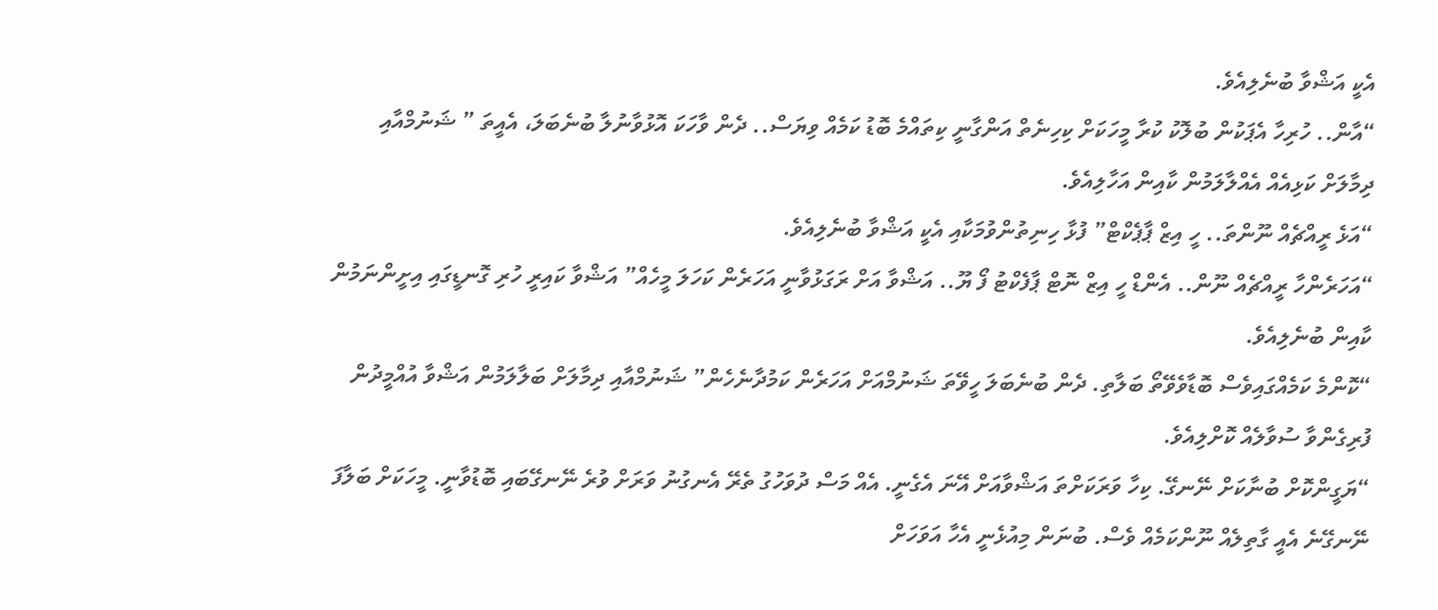އެކީ އަޝްވާ ބުނެލިއެވެ.
“އާން.. ހުރިހާ އެޕަކުން ބުލޮކު ކުރާ މީހަކަށް ކިހިނެތް އަންގާނީ ކިތައްމެ ބޮޑު ކަމެއް ވިޔަސް.. ދެން ވާހަކަ އޮޅުވާނުލާ ބުނެބަލަ، އެއީތަ ” ޝަނުމްއާއި ދިމާލަށް ކަޅިއެއް އެއްލާލަމުން ކާއިން އަހާލިއެވެ.
“އަޅެ ރީއްޗެއް ނޫންތަ.. ހީ އިޒް ޕާޕެކްޓް” ފުޅާ ހިނިތުންވުމަކާއި އެކީ އަޝްވާ ބުނެލިއެވެ.
“އަހަރެންހާ ރީއްޗެއް ނޫން.. އެންޑް ހީ އިޒް ނޮޓް ޕާފެކްޓު ފޯ ޔޫ.. އަޝްވާ އަށް ރަގަޅުވާނީ އަހަރެން ކަހަލަ މީހެއް” އަޝްވާ ކައިރީ ހުރި ގޮނޑީގައި އިށީންނަމުން ކާއިން ބުނެލިއެވެ.
“ކޮންމެ ކަމެއްގައިވެސް ބޮޑާވެވޭތޯ ބަލާތި. ދެން ބުނެބަލަ ހީވޭތަ ޝަނުމްއަށް އަހަރެން ކަމުދާނެހެން” ޝަނުމްއާއި ދިމާލަށް ބަލާލަމުން އަޝްވާ އުއްމީދުން ފުރިގެންވާ ސުވާލެއް ކޮށްލިއެވެ.
“ޔަގީންކޮށް ބުނާކަށް ނޭނގޭ. ކިހާ ވަރަކަށްތަ އަޝްވާއަށް އޭނަ އެގެނީ. އެއް މަސް ދުވަހުގު ތެރޭ އެނގުނު ވަރަށް ވުރެ ނޭނގޭބައި ބޮޑުވާނީ. މީހަކަށް ބަލާފަ ނޭނގޭނެ އެއީ ގާތިލެއް ނޫންކަމެއް ވެސް. ބުނަން މިއުޅެނީ އެހާ އަވަހަށް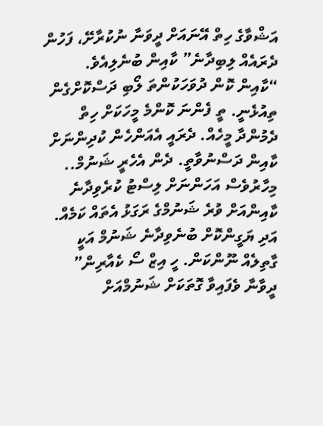އަޝްވާގެ ހިތް އޭނައަށް ދީވަނާ ނުކުރާށޭ، ފަހުން ދެރައެއް ލިބިދާނެ” ކާއިން ބުނެލިއެވެ.
“ކާއިން ކޮން ދުވަހަކުންތަ ލޯބި ދަސްކޮށްގެން ތިއުޅެނީ. ތީ ފެންނަ ކޮންމެ މީހަކަށް ހިތް ދެމުންދާ މީހެއް. ދެރައީ އެއަންހެން ކުދިންނަށް ކާއިން ދަސްނުވާތީ. ދެން އެހެރީ ޝަނުމް.. މިހާރުވެސް އަހަންނަށް ލިސްޓު ކުރެވިދާނެ ކާއިންއަށް ވުރެ ޝަނުމްގެ ރަގަޅު އެތައް ކަމެއް. އަދި ޔަގީންކޮށް ބުނެވިދާނެ ޝަނުމް އަކީ ގާތިލެއް ނޫންކަން. ހީ އިޒް ސޯ ކެއާރިން” ދީވާނާ ވެފައިވާ ގޮތަކަށް ޝަނުމްއަށް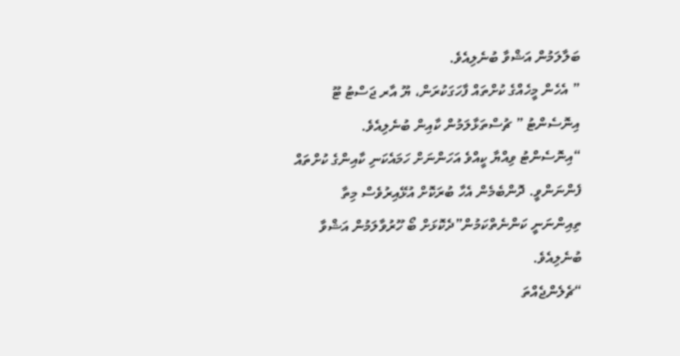ބަލާލަމުން އަޝްވާ ބުނެލިއެވެ.
” އެހެން މީހެއްގެ ކުށްތައް ފާހަގަކުރަން، ޔޫ އާރ ޖަސްޓު ޓޫ އިނޮސެންޓު ” ޗުސްތަޅާލަމުން ކާއިން ބުނެލިއެވެ.
“އިނޮސެންޓު ވިއްޔާ ކީއްވެ އަހަންނަށް ހަމައެކަނި ކާއިންގެ ކުށްތައް ފެންނަންވީ. ދޮންބެމެން އެހާ ބުރަކޮށް އުޅޭއިރުވެސް މިތާ ތިއިންނަނީ ކަންނެތްކަމުން”ދެކޮޅަށް ބޯ ހޫރުވާލަމުން އަޝްވާ ބުނެލިއެވެ.
“ޗެލެންޖެއްތަ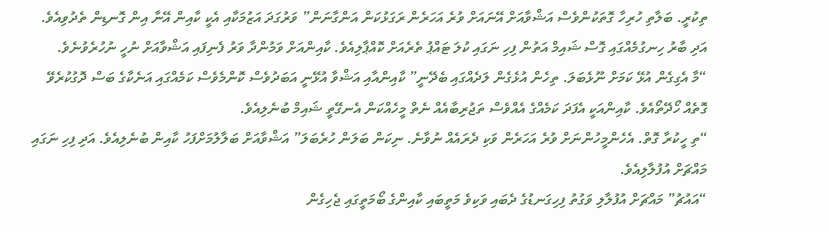ތިކުރީ. ބަލާތި ހުރިހާ ގޮތަކުންވެސް އަޝްވާއަށް އޭނައަށް ވުރެ އަހަރެން ރަގަޅުކަން އަންގާނަން” ވަރުގަދަ އަޒުމަކާއި އެކީ ކާއިން އޭނާ އިން ގޮނޑިން ތެދުވިއެވެ. އަދި ބާރު ހިނގުމެއްގައި ގޮސް ޝައިމް އަތުން ފިހި ނަގައި ކުލަ ޓައްޕު ތެރެއަށް ކޮއްޕާލިއެވެ. ކާއިންއަށް ވަމުންދާ ވަރު ފެނިފައި އަޝްވާއަށް ނުހީ ނުހުރެވުނެވެ.
“މާ އެގިގެން އުޅޭ ކަމަށް ނޫޅެބަލަ. ތިހެން އުޅެގެން ލަދެއްގައި ބެދޭނީ” ކާއިންއާއި އަޝްވާ އުޅޭނީ އަބަދުވެސް ކޮންމެވެސް ކަމެއްގައި އަނެކާގެ ބަސް ދޮގުކުރެވޭ ގޮތެއް ހޯދޭތޯއެވެ. ކާއިންއަކީ އެފަދަ ކަމެއްގެ އެއްވެސް ތަޖުރިބާއެއް ނެތް މީހެއްކަން އެނގޭތީ ޝައިމް ބުނެލިއެވެ.
“ތި ހީކުރާ ގޮތް. އެހެންމީހުންނަށް ވުރެ އަހަރެން ވަކި ދެރައެއް ނުވާނެ. ނިކަން ބަލަން ހުރެބަލަ” އަޝްވާއަށް ބަލާލުމަށްފަހު ކާއިން ބުނެލިއެވެ. އަދި ފިހި ނަގައި މައްޗަށް އުފުލާލިއެވެ.
“އައުޗު” މައްޗަށް އުފުލާލި ވަގުތު ފިހިގަނޑުގެ ދެބައި ވަކިވެ މަތީބައި ކާއިންގެ ބޯމަތީގައި ޖެހިގެން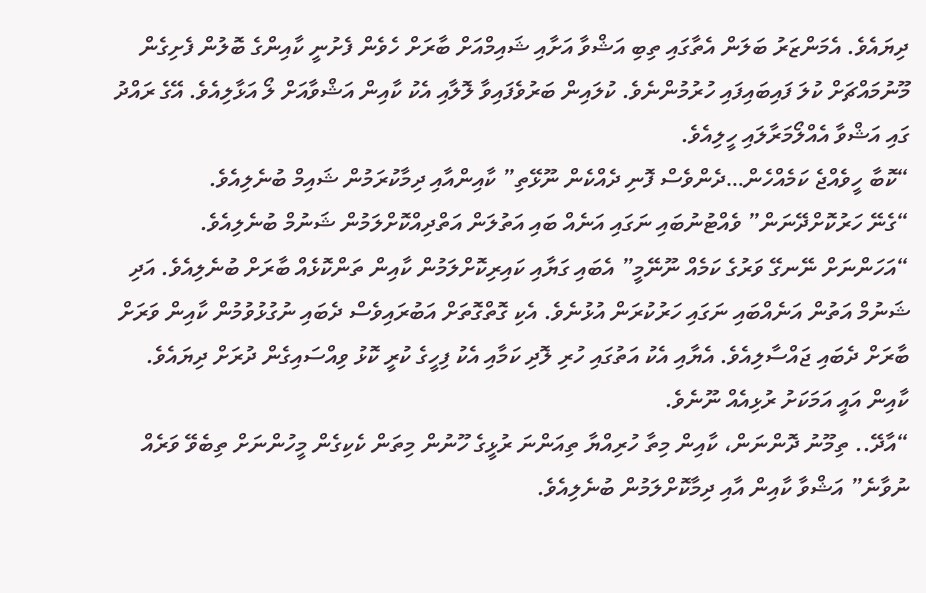ދިޔައެވެ. އެމަންޒަރު ބަލަން އެތާގައި ތިބި އަޝްވާ އަށާއި ޝައިމްއަށް ބާރަށް ހެވެން ފެށުނީ ކާއިންގެ ބޮލުން ފެށިގެން މޫނުމައްޗަށް ކުލަ ފައިބައިފައި ހުރުމުންނެވެ. ކުލައިން ބަރުވެފައިވާ ލޮލާއި އެކު ކާއިން އަޝްވާއަށް ލޯ އަޅާލިއެވެ. އޭގެ ރައްދު ގައި އަޝްވާ އެއްލޯމަރާލައި ހީލިއެވެ.
“ކޮބާ ހީވެއްޖެ ކަމެއްހެން…ދެންވެސް ފޮނި ދެއްކެން ނޫޅޭތި” ކާއިންއާއި ދިމާކުރަމުން ޝައިމް ބުނެލިއެވެ.
“ގެނޭ ހަރުކޮށްދޭނަން” ވެއްޓުނުބައި ނަގައި އަނެއް ބައި އަތުލަން އަތްދިއްކޮށްލަމުން ޝަނުމް ބުނެލިއެވެ.
“އަހަންނަށް ނޭނގޭ ވަރުގެ ކަމެއް ނޫނޭމީ” އެބައި ގަޔާއި ކައިރިކޮށްލަމުން ކާއިން ތަންކޮޅެއް ބާރަށް ބުނެލިއެވެ. އަދި ޝަނުމް އަތުން އަނެއްބައި ނަގައި ހަރުކުރަން އުޅުނެވެ. އެކި ގޮތްގޮތަށް އަބުރައިވެސް ދެބައި ނުގުޅުވުމުން ކާއިން ވަރަށް ބާރަށް ދެބައި ޖައްސާލިއެވެ. އެޔާއި އެކު އަތުގައި ހުރި ލޮދި ކަމާއި އެކު ފިހީގެ ކުރީ ކޮޅު ވިއްސައިގެން ދުރަށް ދިޔައެވެ. ކާއިން އައީ އަމަކަށު ރުޅިއެއް ނޫނެވެ.
“އާދޭ.. ތިމޫނު ދޮންނަން، ކާއިން މިތާ ހުރިއްޔާ ތިއަންނަ ރުޅީގެ ހޫނުން މިތަން ކެކިގެން މީހުންނަށް ތިބެވޭ ވަރެއް ނުވާނެ” އަޝްވާ ކާއިން އާއި ދިމާކޮށްލަމުން ބުނެލިއެވެ.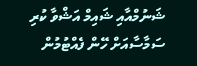ޝަނުމްއާއި ޝައިމް އަޝްވާ ކުރި ސަމާސާއަށް ހޭން ފެއްޓުމުން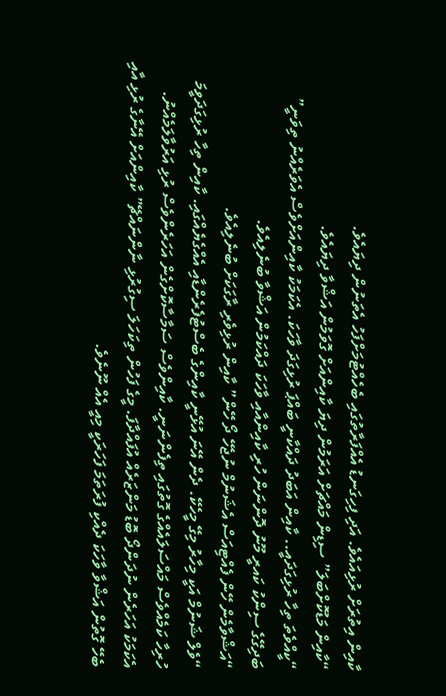ކާއިން އިތުރަށް ރުޅިއައެވެ. އަދި ފިހިގަނޑު އެއްފަރާތުގައި ބެހެއްޓުމަށްފަހު އެތަނުން ދިޔައެވެ.
“ކާއިން މަޑުކޮށްބަލަ” ސިޑިން މައްޗަށް އަރަމުން ދިޔަ ކާއިންއަށް ގޮވަމުން އަޝްވާ ދިޔައެވެ.
“ކީއްވެތަ ތިހާ ރުޅިގަދައީ.. ކާއިން އަބަދު ދައްކާނީ ބައްޕަ ރުޅިގަދަ ވާހަކަ. އެކަމަކު ކާއިންއަށްވެސް އެވަރެއްނު ތިވަނީ” ބަދިގޭގެ ސިންކު ކައރީ މޫނު ދޮންނަން ހުރި ކާއިންއާއި ވާހަކަ ދައްކަމުން އަޝްވާ ބުނެލިއެވެ.
“އަޝްވާމެން ހޭން ފެއްޓިއަސް އެޝަނުމް ނުޖެހޭ ދޯ ހޭން” ކާއިން ރުޅިވެރި ރާގަކަށް ބުނެލިއެވެ.
“ވެލް ޝަނުމް އަކީ މިހާރު މިގޭ މީހެކޭ. ދެން އޭނަ އުޅޭނީ ކާއިންގެ ބެސްޓުފެރެންޑާއި އެއްގެޔެއްގައި. ކާއިން ތިހާ ރުޅިގަދަވީމަ ހުރިހާ ކަމެއްވެސް މައްސަލައެއްގެ ގޮތުގައި ތިފެންނަނީ. ކާއިންވެސް ސަމާސާކޮށްގެން އަހަރެންވެސް ރުޅި އަރުވާލަމެއްނު. އެކަމަކު އަހަރެން ނުދަންދޯ ބޮޑު މަންޒަރެއް އުފައްދާފަ. މީގެ ފަހުން ތިކަހަލަ ސިގުރުޅި ނާންނައްޗޭ” ކާއިންއަށް އޭނާގެ ރުޅި އާއި ބެހޭ ގޮތުން އަޝްވާ ވާހަކަ ދެއްކި ފުރަތަމަ ފަހަރަކީ މިއީ އެއް ނޫނެވެ.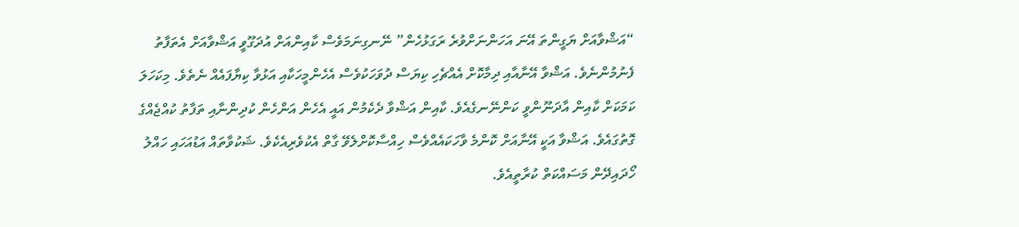“އަޝްވާއަށް ޔަގީންތަ އޭނަ އަހަންނަށްވުރެ ރަގަޅުހެން” ނޭނގިނަމަވެސް ކާއިންއަށް އުދަގޫވީ އަޝްވާއަށް އެތަފާތު ފެނުމުންނެވެ. އަޝްވާ އޭނާއާއި ދިމާކޮށް އެއްޗެހި ކިޔަސް ދުވަހަކުވެސް އެހެންމީހަކާއި އަޅުވާ ކިޔާފައެއް ނެތެވެ. މިކަހަލަ ކަމަކަށް ކާއިން އާދަނޫންވީ ކަންނޭނގެއެވެ. ކާއިން އަޝްވާ ދެކެމުން އައީ އެހެން އަންހެން ކުދިންނާއި ތަފާތު ކުއްޖެއްގެ ގޮތުގައެވެ. އަޝްވާ އަކީ އޭނާއަށް ކޮންމެ ވާހަކައެއްވެސް ހިއްސާކޮށްލެވޭ ގާތް އެކުވެރިއެކެވެ. ޝަކުވާތައް އަޑުއަހައި ހައްލު ހޯދައިދޭން މަސައްކަތް ކުރާތީއެވެ.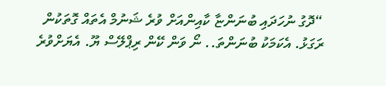“ދޮގު ނުހަދައި ބުނަންޏާ ކާއިންއަށް ވުރެ ޝަނުމް އެތައް ގޮތަކުން ރަގަޅު. އެކަމަކު ބުނަންތަ.. ނޯ ވަން ކޭން ރިޕްލޭސް ޔޫ. އެޔަށްވުރެ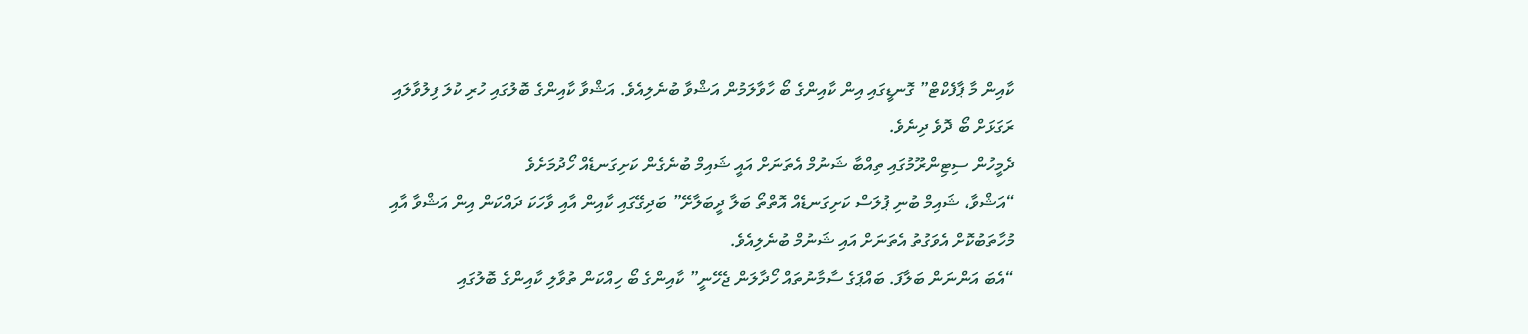ކާއިން މާ ޕާފެކްޓް” ގޮނޑީގައި އިން ކާއިންގެ ބޯ ހާވާލަމުން އަޝްވާ ބުނެލިއެވެ. އަޝްވާ ކާއިންގެ ބޮލުގައި ހުރި ކުލަ ފިލުވާލައި ރަގަޅަށް ބޯ ދޮވެ ދިނެވެ.
ދެމީހުން ސިޓިންރޫމުގައި ތިއްބާ ޝަނުމް އެތަނަށް އައީ ޝައިމް ބުނެގެން ކަށިގަނޑެއް ހޯދުމަށެވެ
“އަޝްވާ، ޝައިމް ބުނި ޕުލަސް ކަށިގަނޑެއް އޮތްތޯ ބަލާ ދީބަލާށޭ” ބަދިގޭގައި ކާއިން އާއި ވާހަކަ ދައްކަން އިން އަޝްވާ އާއި މުހާތަބުކޮށް އެވަގުތު އެތަނަށް އައި ޝަނުމް ބުނެލިއެވެ.
“އެބަ އަންނަން ބަލާފަ. ބައްޕަގެ ސާމާނުތައް ހޯދާލަން ޖެހޭނީ” ކާއިންގެ ބޯ ހިއްކަން ތުވާލި ކާއިންގެ ބޮލުގައި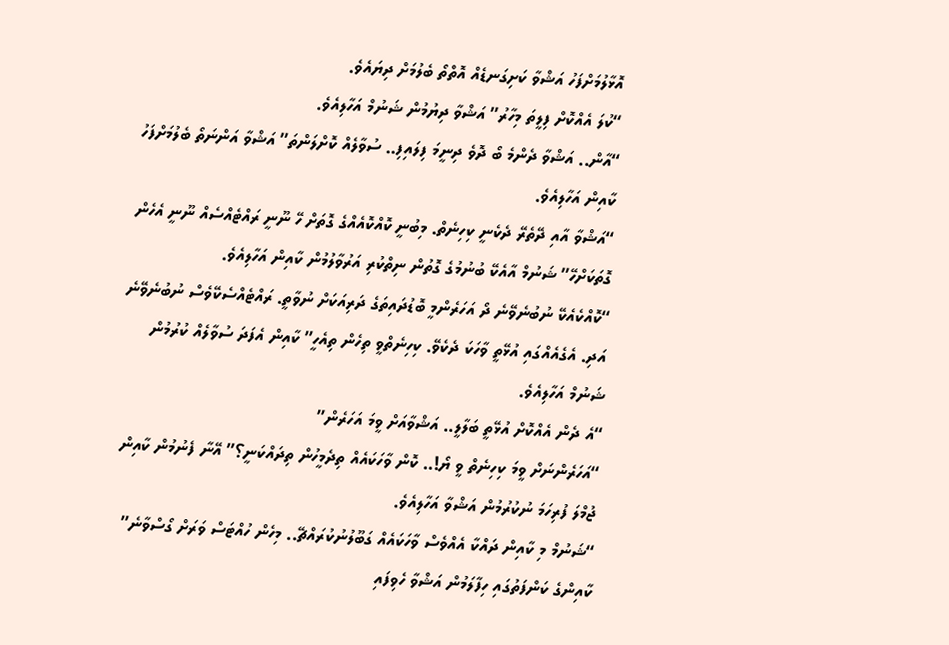އޮޅާލުމަށްފަހު އަޝްވާ ކަށިގަނޑެއް އޮތްތޯ ބެލުމަށް ދިޔައެވެ.
“ކުލަ އެއްކޮށް ފިލީތަ މިހާރު” އަޝްވާ ދިޔުމުން ޝަނުމް އަހާލިއެވެ.
“އާން.. އަޝްވާ ދެންމެ ބޯ ދޮވެ ދިނީމަ ފިލައިފި.. ސުވާލެއް ކޮށްލަންތަ” އަޝްވާ އަންނަތޯ ބެލުމަށްފަހު ކާއިން އަހާލިއެވެ.
“އަޝްވާ އާއި ދޭތެރޭ ދެކެނީ ކިހިނެތް. މިބުނީ ކޮއްކޮއެއްގެ ގޮތަށް ހޭ ނޫނީ ރައްޓެއްސެއް ނޫނީ އެހެން ގޮތަކަށްހޭ” ޝަނުމް އާއެކޭ ބުނުމުގެ ގޮތުން ނިތްކުރި އަރުވާލުމުން ކާއިން އަހާލިއެވެ.
“ކޮއްކެއެކޭ ނުބުނެވޭނެ ދޯ އަހަރެންމީ ބޮޑުދައިތަގެ ދަރިއަކަށް ނުވާތީ. ރައްޓެއްސެކޭވެސް ނުބުނެވޭނެ އަދި. އެގެއެއްގައި އުޅޭތީ ވާހަކަ ދެކެވޭ. ކިހިނެތްވީ ތިހެން ތިއެހީ” ކާއިން އެފަދަ ސުވާލެއް ކުރުމުން ޝަނުމް އަހާލިއެވެ.
“އެ ދެން އެއްކޮށް އުޅޭތީ ބަލާލީ.. އަޝްވާއަށް ވީމަ އަހަރެން”
“އަހަރެންނަށް ވީމަ ކިހިނެތް ވީ ޔޯ!.. ކޮން ވާހަކައެއް ތިދެމީހުން ތިދައްކަނީ؟” އޭނާ ފެނުމުން ކާއިން ޖުމްލަ ފުރިހަމަ ނުކުރުމުން އަޝްވާ އަހާލިއެވެ.
“ޝަނުމް މި ކާއިން ދައްކާ އެއްވެސް ވާހަކައެއް ގަބޫލުނުކުރައްޗޭ.. މިހެން ހުއްޓަސް ވަރަށް ގޯސްވާނެ” ކާއިންގެ ކަންފަތުގައި ހިފާލަމުން އަޝްވާ ހެވިފައި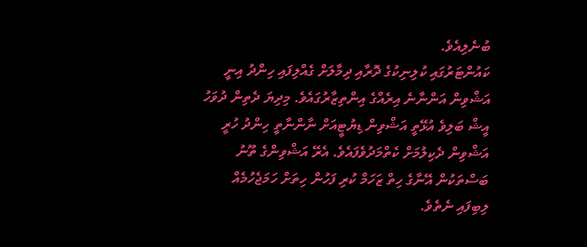ބުނެލިއެވެ.
ކައުންޓަރުގައި ކުލިނިކުގެ ދޮރާއި ދިމާލަށް ގެއްލިފައި ހިންދު އިނީ އަޝްވިން އަންނާނެ އިރެއްގެ އިންތިޒާރުގައެވެ. މިދިޔަ ދެތިން ދުވަހު އީޝް ބަލިވެ އުޅޭތީ އަޝްވިން ޑިޔުޓީއަށް ނާންނާތީ ހިންދު ހުރީ އަޝްވިން ދެކިލުމަށް ކެތްމަދުވެފައެވެ. އެރޭ އަޝްވިންގެ ތޫނު ބަސްތަކުން އޭނާގެ ހިތް ޒަހަމް ކުރި ފަހުން ހިތަށް ހަމަޖެހުމެއް ލިބިފައި ނެތެވެ.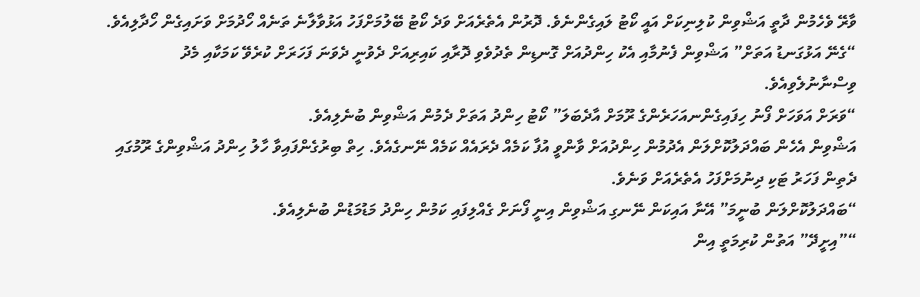ވާރޭ ވެހެމުން ދާތީ އަޝްވިން ކުލިނިކަށް އައީ ކޯޓު ލައިގެންނެވެ. ދޮރުން އެތެރެއަށް ވަދެ ކޯޓު ބޭލުމަށްފަހު އަޅުވާލާނެ ތަނެއް ހޯދުމަށް ވަށައިގެން ހޯދާލިއެވެ.
“ގެނޭ އަޅުގަނޑު އަތަށް” އަޝްވިން ފެނުމާއި އެކު ހިންދުއަށް ގޮނޑިން ތެދުވެވި ދޮރާއި ކައިރިއަށް ދެވުނީ ދެވަނަ ފަހަރަށް ކުރެވޭ ކަމަކާއި މެދު ވިސްނާނުލެވިއެވެ.
“ވަރަށް އަވަހަށް ފޯނު ހިފައިގެންނއަހަރެންގެ ރޫމަށް އާދެބަލަ” ކޯޓު ހިންދު އަތަށް ދެމުން އަޝްވިން ބުނެލިއެވެ.
އަޝްވިން އެހެން ބައްދަލުކޮށްލަން އެދުމުން ހިންދުއަށް ވާންވީ އުފާ ކަމެއް ދެރައެއް ކަމެއް ނޭނގެއެވެ. ހިތް ބިރުގެންފައިވާ ހާލު ހިންދު އަޝްވިންގެ ރޫމުގައި ދެތިން ފަހަރު ޓަކި ދިނުމަށްފަހު އެތެރެއަށް ވަނެވެ.
“ބައްދަލުކޮށްލަން ބުނީމަ” އޭނާ އައިކަން ނޭނގި އަޝްވިން އިނީ ފޯނަށް ގެއްލިފައި ކަމުން ހިންދު މަޑުމަޑުން ބުނެލިއެވެ.
“”އިށީދޭ” އަތުން ކުރިމަތީ އިން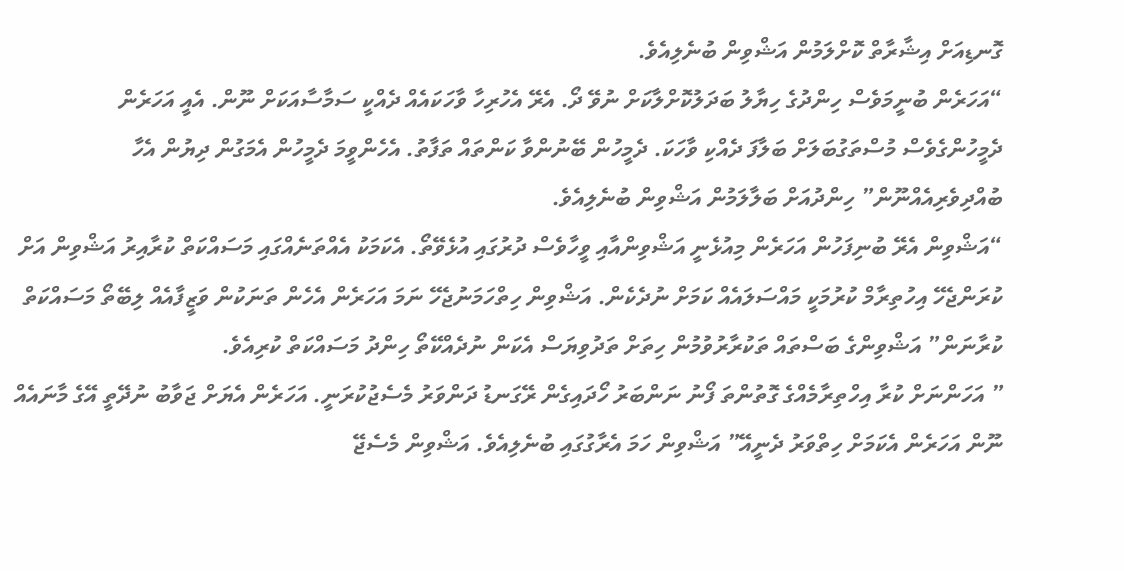ގޮނޑިއަށް އިޝާރާތް ކޮށްލަމުން އަޝްވިން ބުނެލިއެވެ.
“އަހަރެން ބުނީމަވެސް ހިންދުގެ ހިޔާލު ބަދަލުކޮށްލާކަށް ނުވޭ ދޯ. އެރޭ އެހުރިހާ ވާހަކައެއް ދެއްކީ ސަމާސާއަކަށް ނޫން. އެއީ އަހަރެން ދެމީހުންގެވެސް މުސްތަގުބަލަށް ބަލާފަ ދެއްކި ވާހަކަ. ދެމީހުން ބޭނުންވާ ކަންތައް ތަފާތު. އެހެންވީމަ ދެމީހުން އެމަގުން ދިޔުން އެހާ ބުއްދިވެރިއެއްނޫން” ހިންދުއަށް ބަލާލަމުން އަޝްވިން ބުނެލިއެވެ.
“އަޝްވިން އެރޭ ބުނިފަހުން އަހަރެން މިއުޅެނީ އަޝްވިންއާއި ވީހާވެސް ދުރުގައި އުޅެވޭތޯ. އެކަމަކު އެއްތަނެއްގައި މަސައްކަތް ކުރާއިރު އަޝްވިން އަށް ކުރަންޖެހޭ އިހުތިރާމް ކުރުމަކީ މައްސަލައެއް ކަމަށް ނުދެކެން. އަޝްވިން ހިތްހަމަނުޖެހޭ ނަމަ އަހަރެން އެހެން ތަނަކުން ވަޒީފާއެއް ލިބޭތޯ މަސައްކަތް ކުރާނަން” އަޝްވިންގެ ބަސްތައް ތަކުރާރުވުމުން ހިތަށް ތަދުވިޔަސް އެކަން ނުދެއްކޭތޯ ހިންދު މަސައްކަތް ކުރިއެވެ.
” އަހަންނަށް ކުރާ އިހްތިރާމެއްގެ ގޮތުންތަ ފޯނު ނަންބަރު ހޯދައިގެން ރޭގަނޑު ދަންވަރު މެސެޖުކުރަނީ. އަހަރެން އެޔަށް ޖަވާބު ނުދޭތީ އޭގެ މާނައެއް ނޫން އަހަރެން އެކަމަށް ހިތްވަރު ދެނީއޭ” އަޝްވިން ހަމަ އެރާގުގައި ބުނެލިއެވެ. އަޝްވިން މެސެޖޭ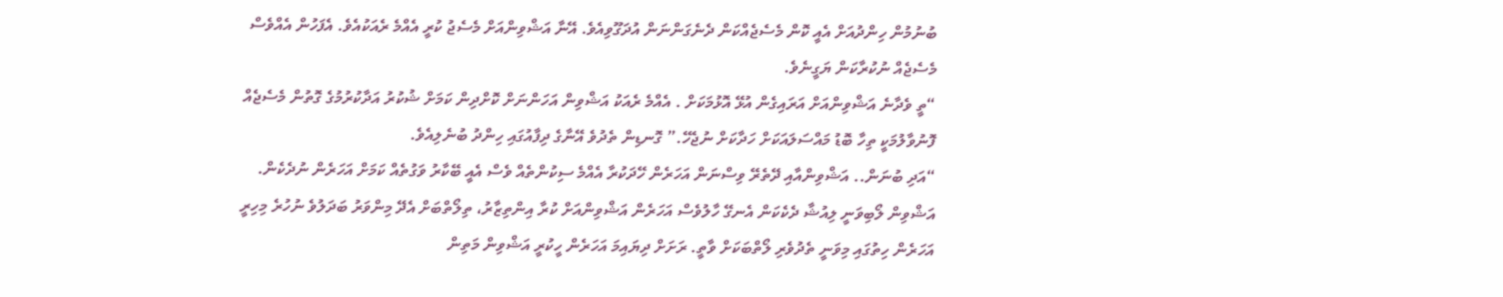ބުނުމުން ހިންދުއަށް އެއީ ކޮން މެސެޖެއްކަން ދެނެގަންނަން އުދަގޫވިއެވެ. އޭނާ އަޝްވިންއަށް މެސެޖު ކުރީ އެއްމެ ރެއަކުއެވެ. އެފަހުން އެއްވެސް މެސެޖެއް ނުކުރާކަން ޔަގީނެވެ.
“ތީ ވެދާނެ އަޝްވިންއަށް އަރައިގެން އުޅޭ އޮޅުމަކަށް . އެއްމެ ރެއަކު އަޝްވިން އަހަންނަށް ކޮށްދިން ކަމަށް ޝުކުރު އަދާކުރުމުގެ ގޮތުން މެސެޖެއް ފޮނުވާލުމަކީ ތިހާ ބޮޑު މައްސަލައަކަށް ހަދާކަށް ނުޖެހޭ.” ގޮނޑިން ތެދުވެ އޭނާގެ ދިފާއުގައި ހިންދު ބުނެލިއެވެ.
“އަދި ބުނަން.. އަޝްވިންއާއި ދޭތެރޭ ވިސްނަން އަހަރެން ހޭދަކުރާ އެއްމެ ސިކުންތެއް ވެސް އެއީ ބޭކާރު ވަގުތެއް ކަމަށް އަހަރެން ނުދެކެން. އަޝްވިން ލޯބިވަނީ ލިއުޝާ ދެކެކަން އެނގޭ ހާލުވެސް އަހަރެން އަޝްވިންއަށް ކުރާ އިންތިޒާރު، ތިލޯތްބަށް އެދޭ މިންވަރު ބަދަލުވެ ނުހުރެ މިހިރީ އަހަރެން ހިތުގައި މިވަނީ ތެދުވެރި ލޯތްބަކަށް ވާތީ. ރަށަށް ދިޔައިމަ އަހަރެން ހީކުރީ އަޝްވިން މަތިން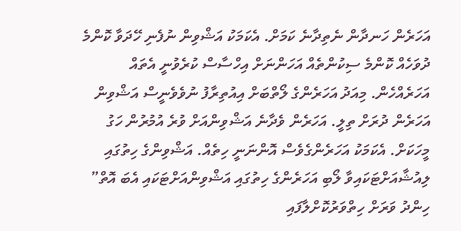އަހަރެން ހަނދާން ނެތިދާނެ ކަމަށް. އެކަމަކު އަޝްވިން ނުފެނި ހޭދަވާ ކޮންމެ ދުވަހެއް ކޮންމެ ސިކުންތެއް އަހަންނަށް އިހްސާސް ކުރެވުނީ އެތައް އަހަރެއްހެން. މިއަދު އަހަރެންގެ ލޯތްބަށް އިއުތިރާފު ނުވެވެނީސް އަޝްވިން އަހަރެން ދުރަށް ތިލީ. އަހަރެން ވެދާނެ އަޝްވިންއަށް ވުރެ އުމުރުން ހަގު މީހަކަށް. އެކަމަކު އަހަރެންގެވެސް އޮންނަނީ ހިތެއް. އަޝްވިންގެ ހިތުގައި ލިއުޝާއަށްޓަކައިވާ ލޯބި އަހަރެންގެ ހިތުގައި އަޝްވިންއަށްޓަކައި އެބަ އޮތް” ހިންދު ވަރަށް ހިތްވަރުކޮށްލާފައި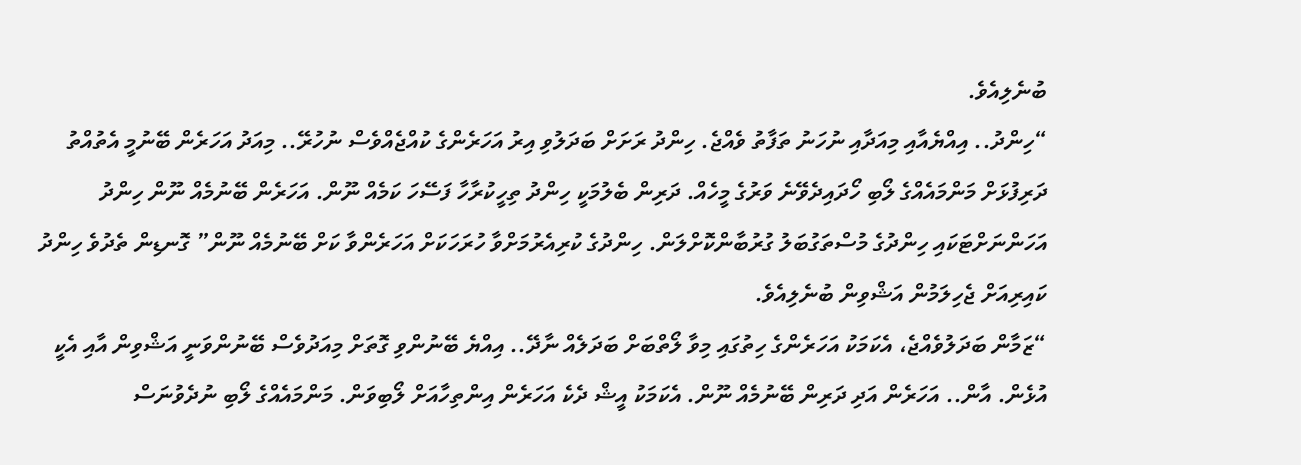ބުނެލިއެވެ.
“ހިންދު.. އިއްޔެއާއި މިއަދާއި ނުހަނު ތަފާތު ވެއްޖެ. ހިންދު ރަށަށް ބަދަލުވި އިރު އަހަރެންގެ ކުއްޖެއްވެސް ނުހުރޭ.. މިއަދު އަހަރެން ބޭނުމީ އެތުއްތު ދަރިފުޅަށް މަންމައެއްގެ ލޯބި ހޯދައިދެވޭނެ ވަރުގެ މީހެއް. ދަރިން ބެލުމަކީ ހިންދު ތިހީކުރާހާ ފަސޭހަ ކަމެއް ނޫން. އަހަރެން ބޭނުމެއް ނޫން ހިންދު އަހަންނަށްޓަކައި ހިންދުގެ މުސްތަގުބަލު ގުރުބާންކޮށްލަން. ހިންދުގެ ކުރިއެރުމަށްވާ ހުރަހަކަށް އަހަރެންވާ ކަށް ބޭނުމެއް ނޫން” ގޮނޑިން ތެދުވެ ހިންދު ކައިރިއަށް ޖެހިލަމުން އަޝްވިން ބުނެލިއެވެ.
“ޒަމާން ބަދަލުވެއްޖެ، އެކަމަކު އަހަރެންގެ ހިތުގައި މިވާ ލޯތްބަށް ބަދަލެއް ނާދޭ.. އިއްޔެ ބޭނުންވި ގޮތަށް މިއަދުވެސް ބޭނުންވަނީ އަޝްވިން އާއި އެކީ އުޅެން. އާން.. އަހަރެން އަދި ދަރިން ބޭނުމެއް ނޫން. އެކަމަކު އީޝް ދެކެ އަހަރެން އިންތިހާއަށް ލޯބިވަން. މަންމައެއްގެ ލޯބި ނުދެވުނަސް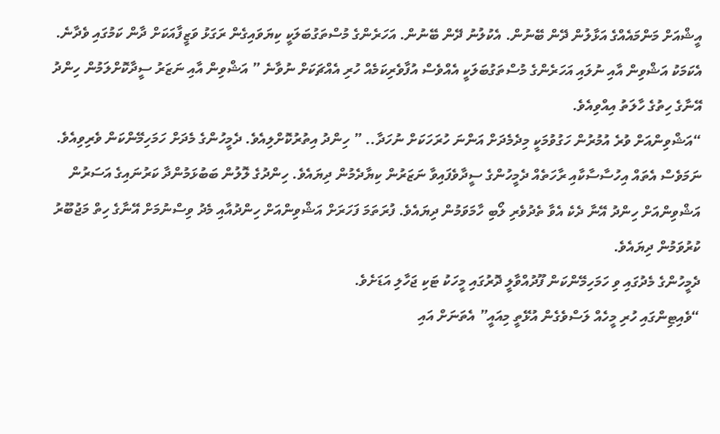އީޝްއަށް މަންމައެއްގެ އަޅާލުން ދޭން ބޭނުން. އެކުލުނު ދޭން ބޭނުން. އަހަރެންގެ މުސްތަގުބަލަކީ ކިޔަވައިގެން ރަގަޅު ވަޒީފާއަކަށް ދާން ކަމުގައި ވެދާނެ. އެކަމަކު އަޝްވިން އާއި ނުލައި އަހަރެންގެ މުސްތަގުބަލަކީ އެއްވެސް އުފާވެރިކަމެއް ހުރި އެއްޗަކަށް ނުވާނެ ” އަޝްވިން އާއި ނަޒަރު ސީދާކޮށްލަމުން ހިންދު އޭނާގެ ހިތުގެ ހާލަތު އިއްވިއެވެ.
“އަޝްވިންއަށް ވުރެ އުމުރުން ހަގުވުމަކީ މިދެމެދަށް އަންނަ ހުރަހަކަށް ނުހަދާ.. ” ހިންދު އިތުރުކޮށްލިއެވެ. ދެމީހުންގެ މެދަށް ހަމަހިމޭންކަން ވެރިވިއެވެ. ނަމަވެސް އެތައް އިހުސާސާކާއި ރާހަތެއް ދެމީހުންގެ ސީދާވެފައިވާ ނަޒަރުން ކިޔާދެމުން ދިޔައެވެ. ހިންދުގެ ލޮލުން ބަބުޅަމުންދާ ކަރުނައިގެ އަސަރުން އަޝްވިންއަށް ހިންދު އޭނާ ދެކެ އެވާ ތެދުވެރި ލޯބި ހާމަވަމުން ދިޔައެވެ. ފުރަތަމަ ފަހަރަށް އަޝްވިންއަށް ހިންދުއާއި މެދު ވިސްނުމަށް އޭނާގެ ހިތް މަޖުބޫރު ކުރުވަމުން ދިޔައެވެ.
ދެމީހުންގެ މެދުގައި ވި ހަމަހިމޭންކަން ފޫދުއްވާލީ ދޮރުގައި މީހަކު ޓަކި ޖަހާލި އަޑަށެވެ.
“ވެއިޓިންގައި ހުރި މީހެއް ލަސްވެގެން އުޅޭތީ މިއައީ” އެތަނަށް އައި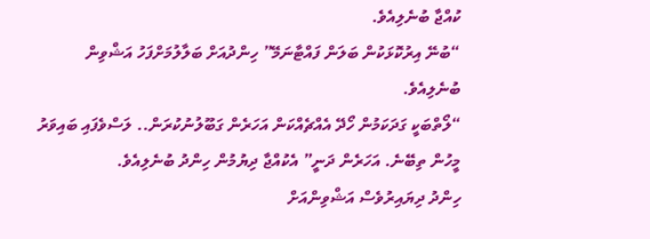ކުއްޖާ ބުނެލިއެވެ.
“ބުނޭ އިރުކޮޅަކުން ބަލަން ފައްޓާނަމޭ” ހިންދުއަށް ބަލާލުމަށްފަހު އަޝްވިން ބުނެލިއެވެ.
“ލޯތްބަކީ ގަދަކަމުން ހޯދޭ އެއްޗެއްކަން އަހަރެން ގަބޫލުނުކުރަން.. ލަސްވެފައި ބައިވަރު މީހުން ތިބޭނެ. އަހަރެން ދަނީ” އެކުއްޖާ ދިޔުމުން ހިންދު ބުނެލިއެވެ.
ހިންދު ދިޔައިރުވެސް އަޝްވިންއަށް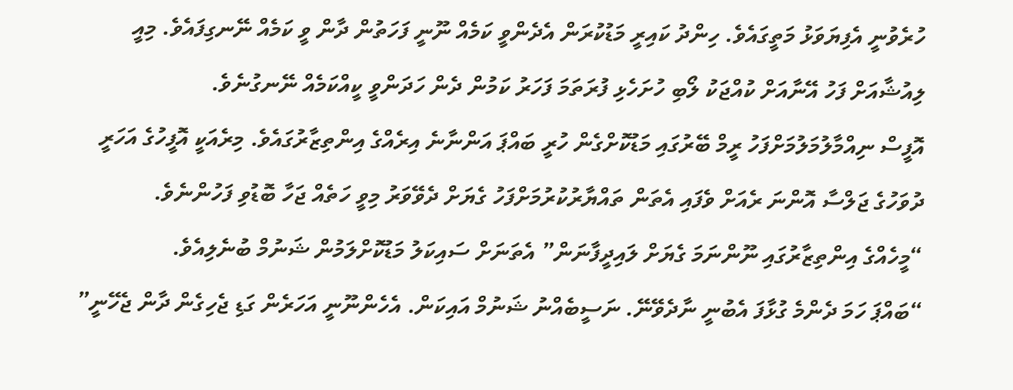ހުރެވުނީ އެފިޔަވަޅު މަތީގައެވެ. ހިންދު ކައިރީ މަޑުކުރަން އެދެންވީ ކަމެއް ނޫނީ ފަހަތުން ދާން ވީ ކަމެއް ނޭނގިފައެވެ. މިއީ ލިއުޝާއަށް ފަހު އޭނާއަށް ކުއްޖަކު ލޯބި ހުށަހެޅި ފުރަތަމަ ފަހަރު ކަމުން ދެން ހަދަންވީ ކީއްކަމެއް ނޭނގުނެވެ.
އޮފީސް ނިއްމާލުމަލުމަށްފަހު ރީމް ބޭރުގައި މަޑުކޮށްގެން ހުރީ ބައްޕަ އަންނާނެ އިރެއްގެ އިންތިޒާރުގައެވެ. މިރެއަކީ އޮފީހުގެ އަހަރީ ދުވަހުގެ ޖަލްސާ އޮންނަ ރެއަށް ވެފައި އެތަން ތައްޔާރުކުރުމަށްފަހު ގެޔަށް ދެވޭވަރު މިވީ ހަތެއް ޖަހާ ބޮޑުވި ފަހުންނެވެ.
“މީހެއްގެ އިންތިޒާރުގައި ނޫންނަމަ ގެޔަށް ލައިދީފާނަން” އެތަނަށް ސައިކަލު މަޑުކޮށްލަމުން ޝަނުމް ބުނެލިއެވެ.
“ބައްޕަ ހަމަ ދެންމެ ގުޅާފަ އެބުނީ ނާދެވޭނޭ. ނަސީބެއްނު ޝަނުމް އައިކަން. އެހެންނޫނީ އަހަރެން ގަޑި ޖެހިގެން ދާން ޖެހޭނީ”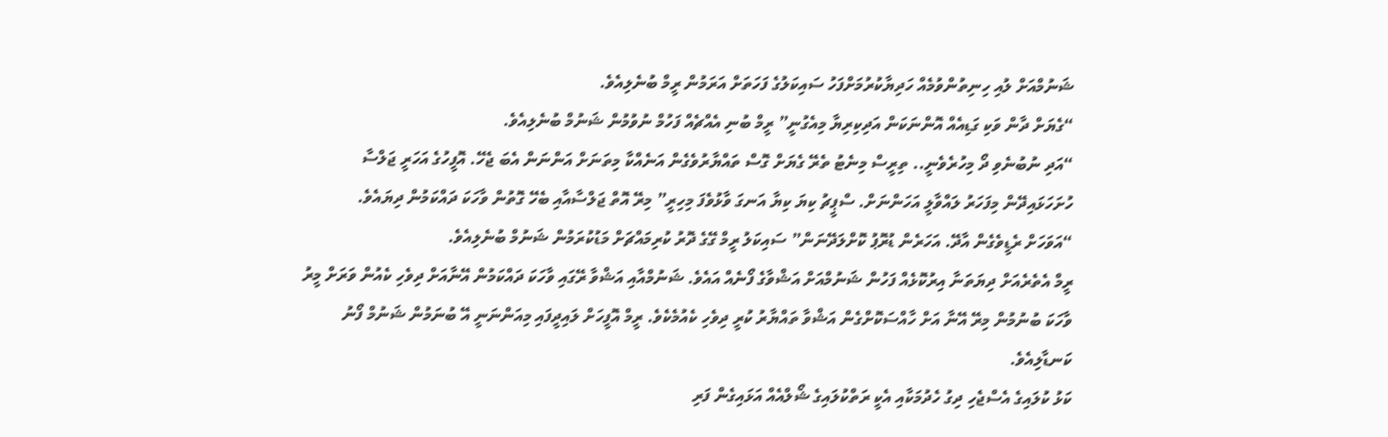ޝަނުމްއަށް ލުއި ހިނިތުންވުމެއް ހަދިޔާކުރުމަށްފަހު ސައިކަލުގެ ފަހަތަށް އަރަމުން ރީމް ބުނެލިއެވެ.
“ގެޔަށް ދާން ވަކި ގަޑިއެއް އޮންނަކަން އަދިކިރިޔާ މިއެގުނީ” ރީމް ބުނި އެއްޗެއް ފަހުމް ނުވުމުން ޝަނުމް ބުނެލިއެވެ.
“އަދި ނުބުނެވި ދޯ މިހުރެވެނީ.. ތިރީސް މިނެޓު ތެރޭ ގެޔަށް ގޮސް ތައްޔާރުވެގެން އަނެއްކާ މިތަނަށް އަންނަން އެބަ ޖެހޭ. އޮފީހުގެ އަހަރީ ޖަލްސާ ހުށަހަޅައިދޭން މިފަހަރު ލައްވާލީ އަހަންނަށް. ސްޕީޗު ކިޔަ ކިޔާ އަނގަ ވާޅުވެފަ މިހިރީ” މިރޭ އޮތް ޖަލްސާއާއި ބެހޭ ގޮތުން ވާހަކަ ދައްކަމުން ދިޔައެވެ.
“އަވަހަށް ރެޑީވެގެން އާދޭ. އަހަރެން ޑުރޮޕު ކޮށްލަދޭނަން” ސައިކަލު ރީމް ގޭގެ ދޮރު ކުރިމައްޗަށް މަޑުކުރަމުން ޝަނުމް ބުނެލިއެވެ.
ރީމް އެތެރެއަށް ދިޔަތަނާ އިރުކޮޅެއް ފަހުން ޝަނުމްއަށް އަޝްވާގެ ފޯނެއް އައެވެ. ޝަނުމްއާއި އަޝްވާ ރޭގައި ވާހަކަ ދައްކަމުން އޭނާއަށް ދިވެހި ކެއުން ވަރަށް މީރު ވާހަކަ ބުނުމުން މިރޭ އޭނާ އަށް ހާއްސަކޮށްގެން އަޝްވާ ތައްޔާރު ކުރީ ދިވެހި ކެއުމެކެވެ. ރީމް އޮފީހަށް ލައިދީފައި މިއަންނަނީ އޭ ބުނަމުން ޝަނުމް ފޯނު ކަނޑާލިއެވެ.
ކަޅު ކުލައިގެ އެސްޖެހި ދިގު ހެދުމަކާއި އެކީ ރަތްކުލައިގެ ޝޯލްއެއް އަޅައިގެން ފަރި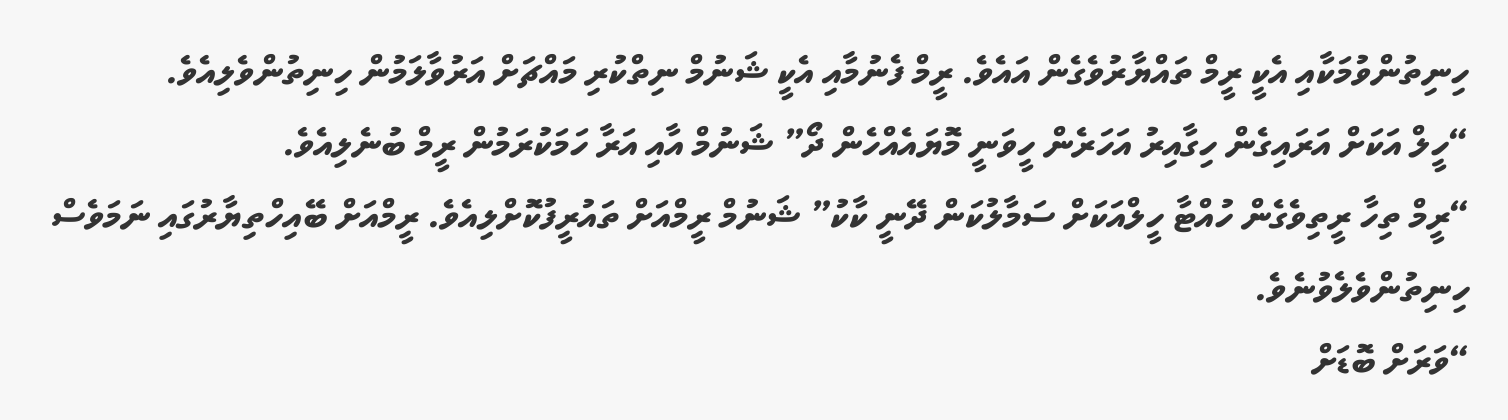ހިނިތުންވުމަކާއި އެކީ ރީމް ތައްޔާރުވެގެން އައެވެ. ރީމް ފެނުމާއި އެކީ ޝަނުމް ނިތްކުރި މައްޗަށް އަރުވާލަމުން ހިނިތުންވެލިއެވެ.
“ހީލް އަކަށް އަރައިގެން ހިގާއިރު އަހަރެން ހީވަނީ މޮޔައެއްހެން ދޯ” ޝަނުމް އާއި އަރާ ހަމަކުރަމުން ރީމް ބުނެލިއެވެ.
“ރީމް ތިހާ ރީތިވެގެން ހުއްޓާ ހީލްއަކަށް ސަމާލުކަން ދޭނީ ކާކު” ޝަނުމް ރީމްއަށް ތައުރީފުކޮށްލިއެވެ. ރީމްއަށް ބޭއިހްތިޔާރުގައި ނަމަވެސް ހިނިތުންވެލެވުނެވެ.
“ވަރަށް ބޮޑަށް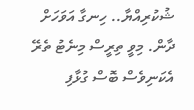ޝުކުރިއްޔާ.. ހިނގާ އަވަހަށް ދާން. މިވީ ތިރީސް މިނެޓު ތެރޭ އެކަނިވެސް ބޮސް ގުޅާފި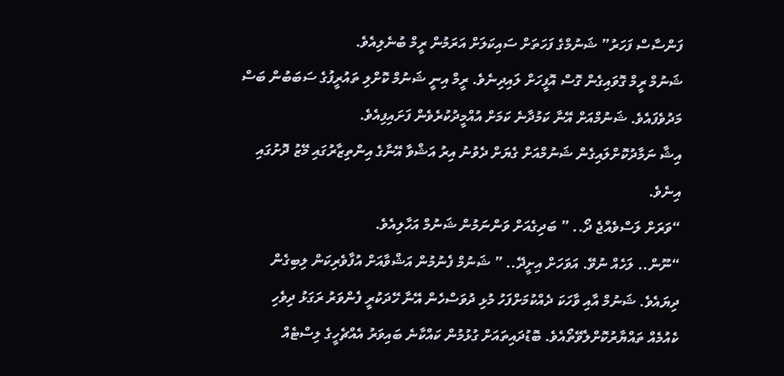ފަންސާސް ފަހަރު” ޝަނުމްގެ ފަހަތަށް ސައިކަލަށް އަރަމުން ރީމް ބުނެލިއެވެ.
ޝަނުމް ރީމް ގޮވައިގެން ގޮސް އޮފީހަށް ލައިދިނެވެ. ރީމް އިނީ ޝަނުމް ކޮށްލި ތައުރީފުގެ ސަބަބުން ބަސް މަދުވެފައެވެ. ޝަނުމްއަށް އޭނާ ކަމުދާނެ ކަމަށް އުއްމީދުކުރެވެން ފަށައިފިއެވެ.
އިޝާ ނަމާދުކޮށްލައިގެން ޝަނުމްއަށް ގެޔަށް ދެވުނު އިރު އަޝްވާ އޭނާގެ އިންތިޒާރުގައި މޭޒު ދޮށުގައި އިނެވެ.
“ވަރަށް ލަސްވެއްޖެ ދޯ.. ” ބަދިގެއަށް ވަންނަމުން ޝަނުމް އަހާލިއެވެ.
“ނޫން.. ލަހެއް ނުވޭ. އަވަހަށް އިށީދޭ.. ” ޝަނުމް ފެނުމުން އަޝްވާއަށް އުފާވެރިކަން ލިބިގެން ދިޔައެވެ. ޝަނުމް އާއި ވާހަކަ ދެއްކުމަށްފަހު މުޅި ދުވަސްހެން އޭނާ ހޭދަކުރީ ފެންވަރު ރަގަޅު ދިވެހި ކެއުމެއް ތައްޔާރުކޮށްލެވޭތޯއެވެ. ބޮޑުދައިތައަށް ގުޅުމުން ކައްކާނެ ބައިވަރު އެއްޗެހީގެ ލިސްޓެއް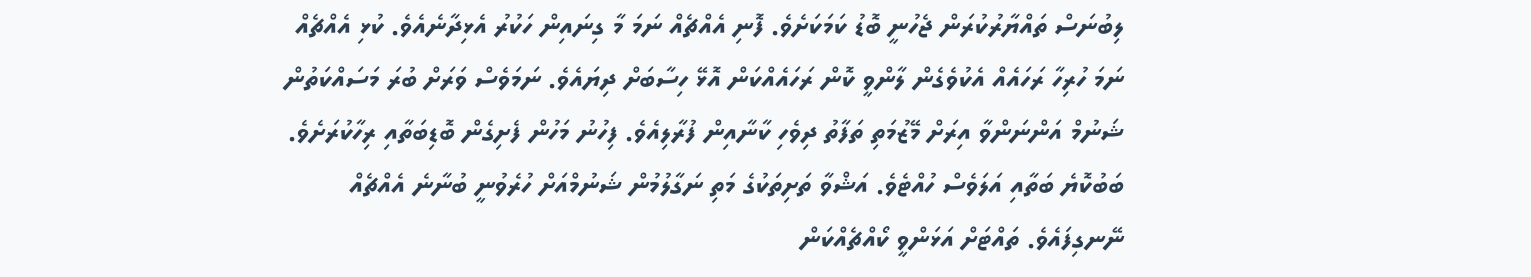ލިބުނަސް ތައްޔާރުކުރަން ޖެހުނީ ބޮޑު ކަމަކަށެވެ. ފޮނި އެއްޗެއް ނަމަ މާ ގިނައިން ހަކުރު އެޅިދާނެއެވެ. ކުޅި އެއްޗެއް ނަމަ ހުރިހާ ރަހައެއް އެކުވެގެން ލާންވީ ކޮން ރަހައެއްކަން އޮޅޭ ހިސާބަށް ދިޔައެވެ. ނަމަވެސް ވަރަށް ބުރަ މަސައްކަތުން ޝަނުމް އަންނަންވާ އިރަށް މޭޒުމަތި ތަފާތު ދިވެހި ކާނާއިން ފުރާލިއެވެ. ފިހުނު މަހުން ފެށިގެން ބޮޑިބަތާއި ރިހާކުރަށެވެ. ބަބުކޮޔެ ބަތާއި އަލަވެސް ހުއްޓެވެ. އަޝްވާ ތަށިތަކުގެ މަތި ނަގާލުމުން ޝަނުމްއަށް ހުރެވުނީ ބުނާނެ އެއްޗެއް ނޭނގިފައެވެ. ތައްޓަށް އަޅަންވީ ކޯއްޗެއްކަން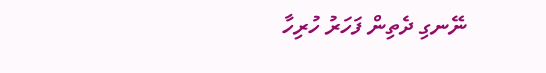ނޭނގި ދެތިން ފަހަރު ހުރިހާ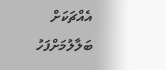އެއްޗަކަށް ބަލާލުމަށްފަހު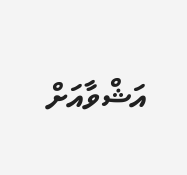އަޝްވާއަށް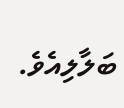ބަލާލިއެވެ.